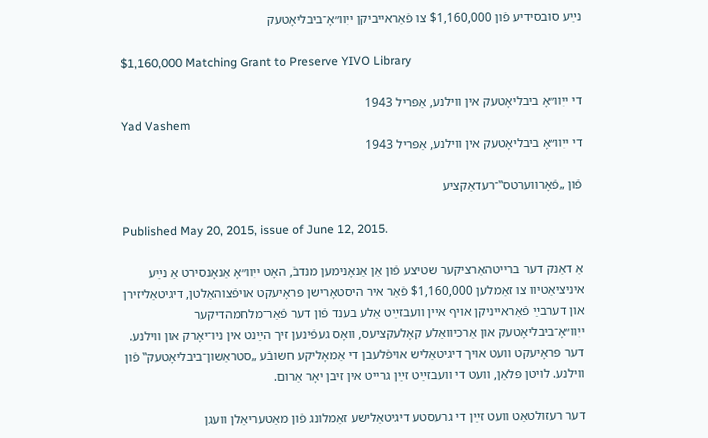נײַע סובסידיע פֿון $1,160,000 צו פֿאַראייביקן ייִוו״אָ־ביבליאָטעק

$1,160,000 Matching Grant to Preserve YIVO Library

די ייִוו״אָ ביבליאָטעק אין ווילנע, אַפּריל 1943
Yad Vashem
די ייִוו״אָ ביבליאָטעק אין ווילנע, אַפּריל 1943

פֿון „פֿאָרווערטס‟־רעדאַקציע

Published May 20, 2015, issue of June 12, 2015.

אַ דאַנק דער ברייטהאַרציקער שטיצע פֿון אַן אַנאָנימען מנדבֿ, האָט ייִוו״אָ אַנאָנסירט אַ נײַע איניציאַטיוו צו זאַמלען $1,160,000 פֿאַר איר היסטאָרישן פּראָיעקט אויפֿצוהאַלטן, דיגיטאַליזירן און דערבײַ פֿאַראייניקן אויף איין וועבזײַט אַלע בענד פֿון דער פֿאַר־מלחמהדיקער ייִוו״אָ־ביבליאָטעק און אַרכיוואַלע קאָלעקציעס, וואָס געפֿינען זיך הײַנט אין ניו־יאָרק און ווילנע. דער פּראָיעקט וועט אויך דיגיטאַליש אויפֿלעבן די אַמאָליקע חשובֿע „סטראַשון־ביבליאָטעק‟ פֿון ווילנע. לויטן פּלאַן, וועט די וועבזײַט זײַן גרייט אין זיבן יאָר אַרום.

דער רעזולטאַט וועט זײַן די גרעסטע דיגיטאַלישע זאַמלונג פֿון מאַטעריאַלן וועגן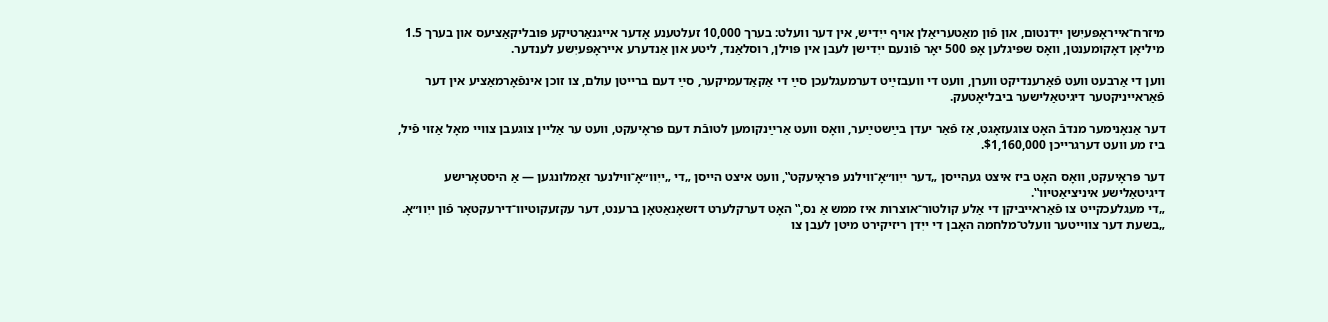מיזרח־אייראָפּעיִשן ייִדנטום, און פֿון מאַטעריאַלן אויף ייִדיש, אין דער וועלט: בערך 10,000 זעלטענע אָדער אייגנאַרטיקע פּובליקאַציעס און בערך 1.5 מיליאָן דאָקומענטן, וואָס שפּיגלען אָפּ 500 יאָר פֿונעם ייִדישן לעבן אין פּוילן, רוסלאַנד, ליטע און אַנדערע אייראָפּעיִשע לענדער.

ווען די אַרבעט וועט פֿאַרענדיקט ווערן, וועט די וועבזײַט דערמעגלעכן סײַ די אַקאַדעמיקער, סײַ דעם ברייטן עולם, צו זוכן אינפֿאָרמאַציע אין דער פֿאַראייניקטער דיגיטאַלישער ביבליאָטעק.

דער אַנאָנימער מנדבֿ האָט צוגעזאָגט, אַז פֿאַר יעדן בײַשטײַער, וואָס וועט אַרײַנקומען לטובֿת דעם פּראָיעקט, וועט ער אַליין צוגעבן צוויי מאָל אַזוי פֿיל, ביז מע וועט דערגרייכן $1,160,000.

דער פּראָיעקט, וואָס האָט ביז איצט געהייסן „דער ייִוו״אָ־ווילנע פּראָיעקט‟, וועט איצט הייסן „די „ייִוו״אָ־ווילנער זאַמלונגען — אַ היסטאָרישע דיגיטאַלישע איניציאַטיוו‟.
„די מעגלעכקייט צו פֿאַראייביקן די אַלע קולטור־אוצרות איז ממש אַ נס,‟ האָט דערקלערט דזשאָנאַטאָן ברענט, דער עקזעקוטיוו־דירעקטאָר פֿון ייִוו״אָ. „בשעת דער צווייטער וועלט־מלחמה האָבן די ייִדן ריזיקירט מיטן לעבן צו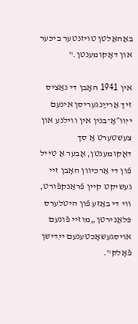באַהאַלטן טויזנטער ביכער און דאָקומענטן.‟

אין 1941 האָבן די נאַציס זיך אַרײַנגעריסן אינעם ייִוו״אָ־בנין אין ווילנע און צעשטערט אַ סך דאָקומענטן, אָבער אַ טייל פֿון די אַרכיוון האָבן זיי געשיקט קיין פֿראַנקפֿורט, ווי די באַזע פֿון היטלערס פּלאַנירטן „מוזיי פֿונעם אויסגעשאָכטענעם ייִדישן פֿאָלק‟.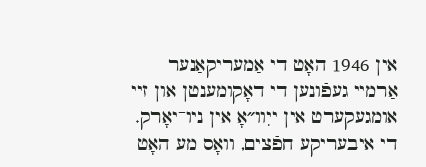אין 1946 האָט די אַמעריקאַנער אַרמיי געפֿונען די דאָקומענטן און זיי אומגעקערט אין ייִוו״אָ אין ניו־יאָרק. די איבעריקע חפֿצים, וואָס מע האָט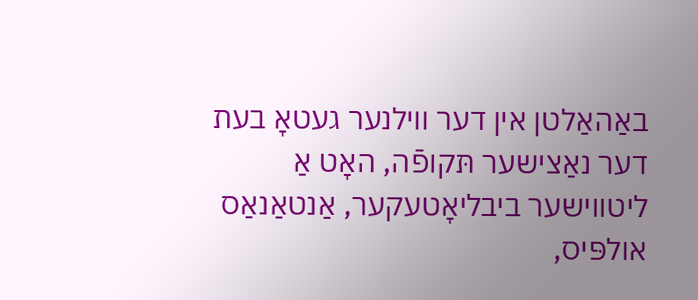באַהאַלטן אין דער ווילנער געטאָ בעת דער נאַצישער תּקופֿה, האָט אַ ליטווישער ביבליאָטעקער, אַנטאַנאַס אולפּיס,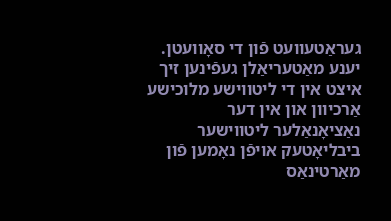געראַטעוועט פֿון די סאָוועטן. יענע מאַטעריאַלן געפֿינען זיך איצט אין די ליטווישע מלוכישע אַרכיוון און אין דער נאַציאָנאַלער ליטווישער ביבליאָטעק אויפֿן נאָמען פֿון מאַרטינאַס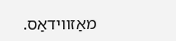מאַזווידאַס.